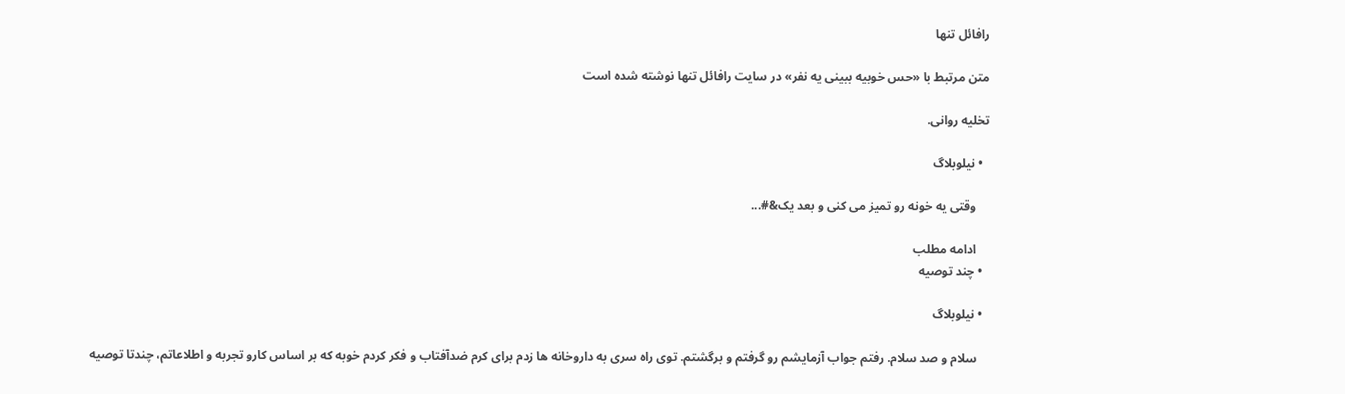رافائل تنها

متن مرتبط با «حس خوبیه ببینی یه نفر» در سایت رافائل تنها نوشته شده است

تخلیه روانی.

  • نیلوبلاگ

    وقتی یه خونه رو تمیز می کنی و بعد یک&#...

    ادامه مطلب
  • چند توصیه

  • نیلوبلاگ

    سلام و صد سلام. رفتم جواب آزمایشم رو گرفتم و برگشتم. توی راه سری به داروخانه ها زدم برای کرم ضدآفتاب و فکر کردم خوبه که بر اساس کارو تجربه و اطلاعاتم، چندتا توصیه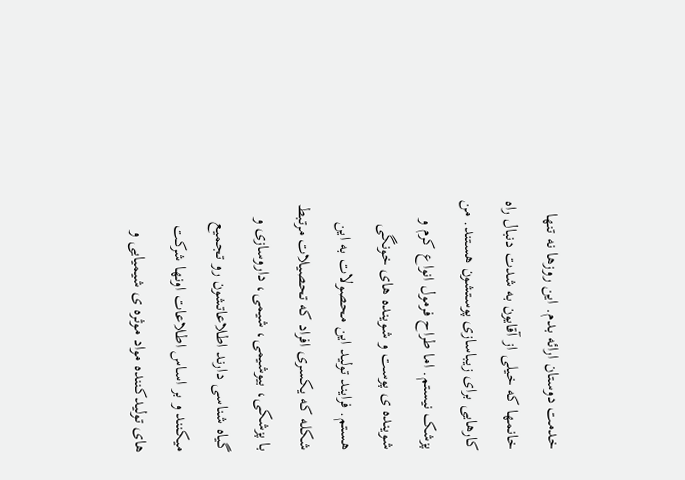خدمت دوستان ارائه بدم. این روزها نه تنها خانمها که خیلی از آقایون به شدت دنبال راه کارهایی برای زیباسازی پوستشون هستند. من پزشک نیستم. اما طراح فرمول انواع کرم و شوینده ی پوست و شوینده های خونگی هستم. فرایند تولید این محصولات به این شکله که یکسری افراد که تحصیلات مرتبط با پزشکی، بیوشیمی، شیمی، داروسازی و گیاه شناسی دارند اطلاعاتشون رو تجمیع میکنند و بر اساس اطلاعات اونها شرکت های تولیدکننده مواد موثره ی شیمیایی و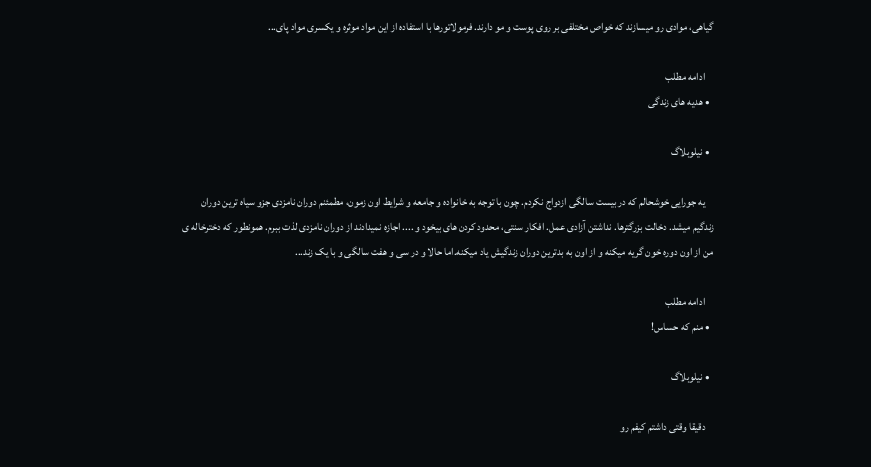گیاهی، موادی رو میسازند که خواص مختلفی بر روی پوست و مو دارند. فرمولاتورها با استفاده از این مواد موثره و یکسری مواد پای...

    ادامه مطلب
  • هدیه های زندگی

  • نیلوبلاگ

    یه جورایی خوشحالم که در بیست سالگی ازدواج نکردم. چون با توجه به خانواده و جامعه و شرایط اون زمون، مطمئنم دوران نامزدی جزو سیاه ترین دوران زندگیم میشد. دخالت بزرگترها. نداشتن آزادی عمل. افکار سنتی، محدود کردن های بیخود و .... اجازه نمیدادند از دوران نامزدی لذت ببرم. همونطور که دخترخاله ی من از اون دوره خون گریه میکنه و از اون به بدترین دوران زندگیش یاد میکنه.اما حالا و در سی و هفت سالگی و با یک زند...

    ادامه مطلب
  • منم که حساس!

  • نیلوبلاگ

    دقیقا وقتی داشتم کیفم رو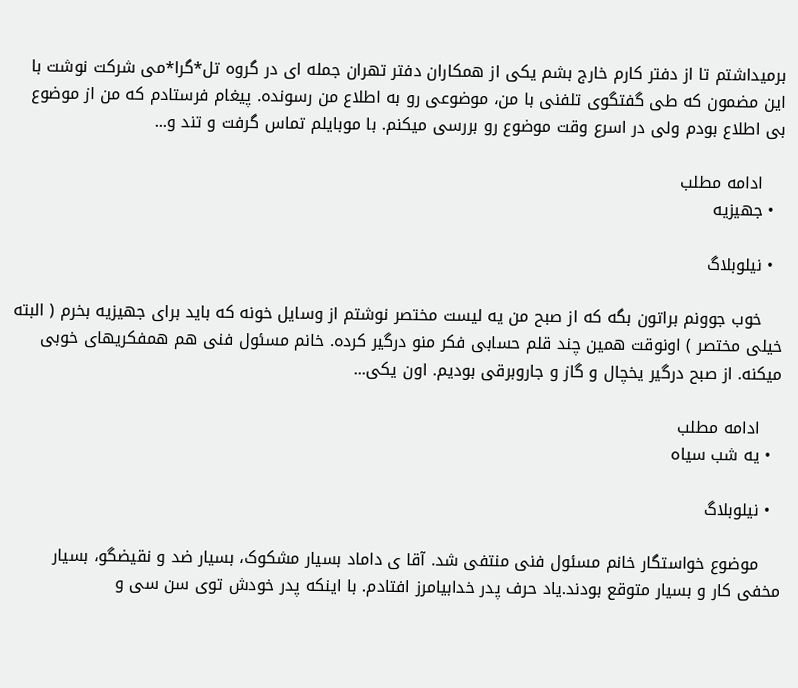برمیداشتم تا از دفتر کارم خارج بشم یکی از همکاران دفتر تهران جمله ای در گروه تل*گرا*می شرکت نوشت با این مضمون که طی گفتگوی تلفنی با من، موضوعی رو به اطلاع من رسونده. پیغام فرستادم که من از موضوع بی اطلاع بودم ولی در اسرع وقت موضوع رو بررسی میکنم. با موبایلم تماس گرفت و تند و...

    ادامه مطلب
  • جهیزیه

  • نیلوبلاگ

    خوب جوونم براتون بگه که از صبح من یه لیست مختصر نوشتم از وسایل خونه که باید برای جهیزیه بخرم ( البته خیلی مختصر ) اونوقت همین چند قلم حسابی فکر منو درگیر کرده. خانم مسئول فنی هم همفکریهای خوبی میکنه. از صبح درگیر یخچال و گاز و جاروبرقی بودیم. اون یکی...

    ادامه مطلب
  • یه شب سیاه

  • نیلوبلاگ

    موضوع خواستگار خانم مسئول فنی منتفی شد. آقا ی داماد بسیار مشکوک، بسیار ضد و نقیضگو، بسیار مخفی کار و بسیار متوقع بودند.یاد حرف پدر خدابیامرز افتادم. با اینکه پدر خودش توی سن سی و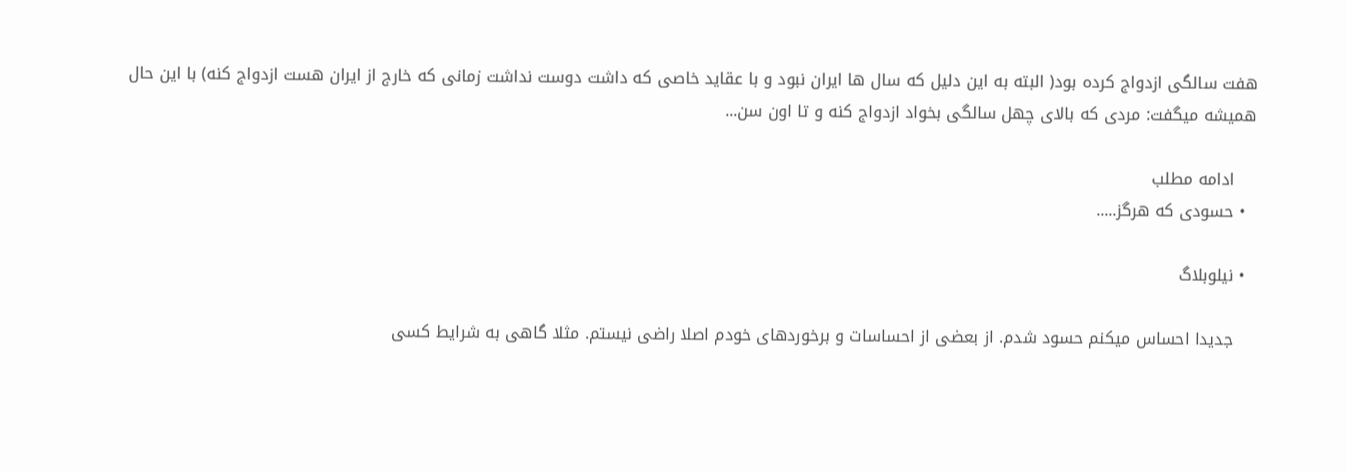هفت سالگی ازدواج کرده بود( البته به این دلیل که سال ها ایران نبود و با عقاید خاصی که داشت دوست نداشت زمانی که خارج از ایران هست ازدواج کنه) با این حال همیشه میگفت: مردی که بالای چهل سالگی بخواد ازدواج کنه و تا اون سن...

    ادامه مطلب
  • حسودی که هرگز.....

  • نیلوبلاگ

    جدیدا احساس میکنم حسود شدم. از بعضی از احساسات و برخوردهای خودم اصلا راضی نیستم. مثلا گاهی به شرایط کسی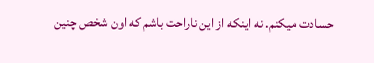حسادت میکنم. نه اینکه از این ناراحت باشم که اون شخص چنین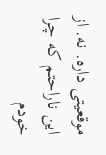موقعیتی داره. نه. از این ناراحتم که چرا خودم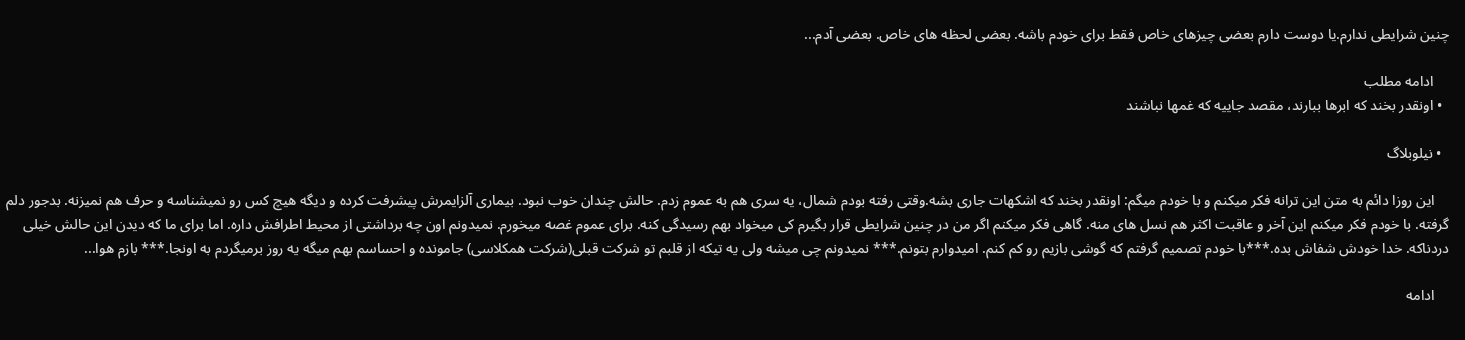چنین شرایطی ندارم.یا دوست دارم بعضی چیزهای خاص فقط برای خودم باشه. بعضی لحظه های خاص. بعضی آدم...

    ادامه مطلب
  • اونقدر بخند که ابرها ببارند، مقصد جاییه که غمها نباشند

  • نیلوبلاگ

    این روزا دائم به متن این ترانه فکر میکنم و با خودم میگم: اونقدر بخند که اشکهات جاری بشه.وقتی رفته بودم شمال، یه سری هم به عموم زدم. حالش چندان خوب نبود. بیماری آلزایمرش پیشرفت کرده و دیگه هیچ کس رو نمیشناسه و حرف هم نمیزنه. بدجور دلم گرفته. با خودم فکر میکنم این آخر و عاقبت اکثر هم نسل های منه. گاهی فکر میکنم اگر من در چنین شرایطی قرار بگیرم کی میخواد بهم رسیدگی کنه. برای عموم غصه میخورم. نمیدونم اون چه برداشتی از محیط اطرافش داره. اما برای ما که دیدن این حالش خیلی دردناکه. خدا خودش شفاش بده.***با خودم تصمیم گرفتم که گوشی بازیم رو کم کنم. امیدوارم بتونم.*** نمیدونم چی میشه ولی یه تیکه از قلبم تو شرکت قبلی(شرکت همکلاسی) جامونده و احساسم بهم میگه یه روز برمیگردم به اونجا.*** بازم هوا...

    ادامه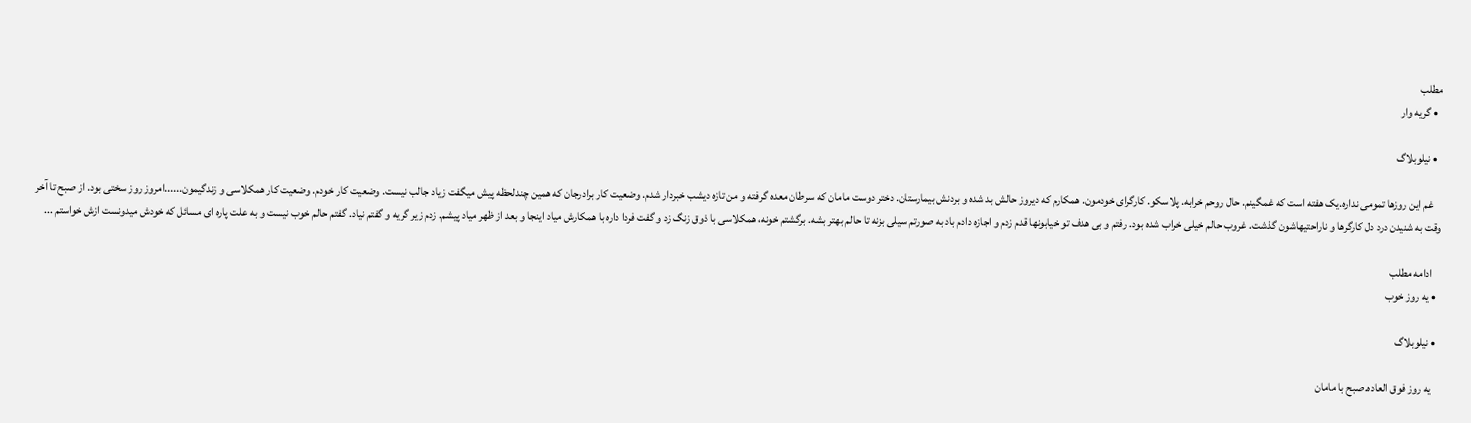مطلب
  • گریه وار

  • نیلوبلاگ

    غم این روزها تمومی نداره.یک هفته است که غمگینم. حال روحم خرابه. پلاسکو. کارگرای خودمون. همکارم که دیروز حالش بد شده و بردنش بیمارستان. دختر دوست مامان که سرطان معده گرفته و من تازه دیشب خبردار شدم. وضعیت کار برادرجان که همین چندلحظه پیش میگفت زیاد جالب نیست. وضعیت کار خودم. وضعیت کار همکلاسی و زندگیمون......امروز روز سختی بود. از صبح تا آخر وقت به شنیدن درد دل کارگرها و ناراحتیهاشون گذشت. غروب حالم خیلی خراب شده بود. رفتم و بی هدف تو خیابونها قدم زدم و اجازه دادم باد به صورتم سیلی بزنه تا حالم بهتر بشه. برگشتم خونه، همکلاسی با ذوق زنگ زد و گفت فردا داره با همکارش میاد اینجا و بعد از ظهر میاد پیشم. زدم زیر گریه و گفتم نیاد. گفتم حالم خوب نیست و به علت پاره ای مسائل که خودش میدونست ازش خواستم ...

    ادامه مطلب
  • یه روز خوب

  • نیلوبلاگ

    یه روز فوق العاده.صبح با مامان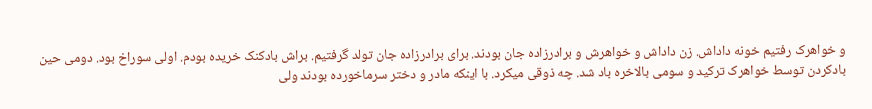و خواهرک رفتیم خونه داداش. زن داداش و خواهرش و برادرزاده جان بودند. برای برادرزاده جان تولد گرفتیم. براش بادکنک خریده بودم. اولی سوراخ بود. دومی حین بادکردن توسط خواهرک ترکید و سومی بالاخره باد شد. چه ذوقی میکرد. با اینکه مادر و دختر سرماخورده بودند ولی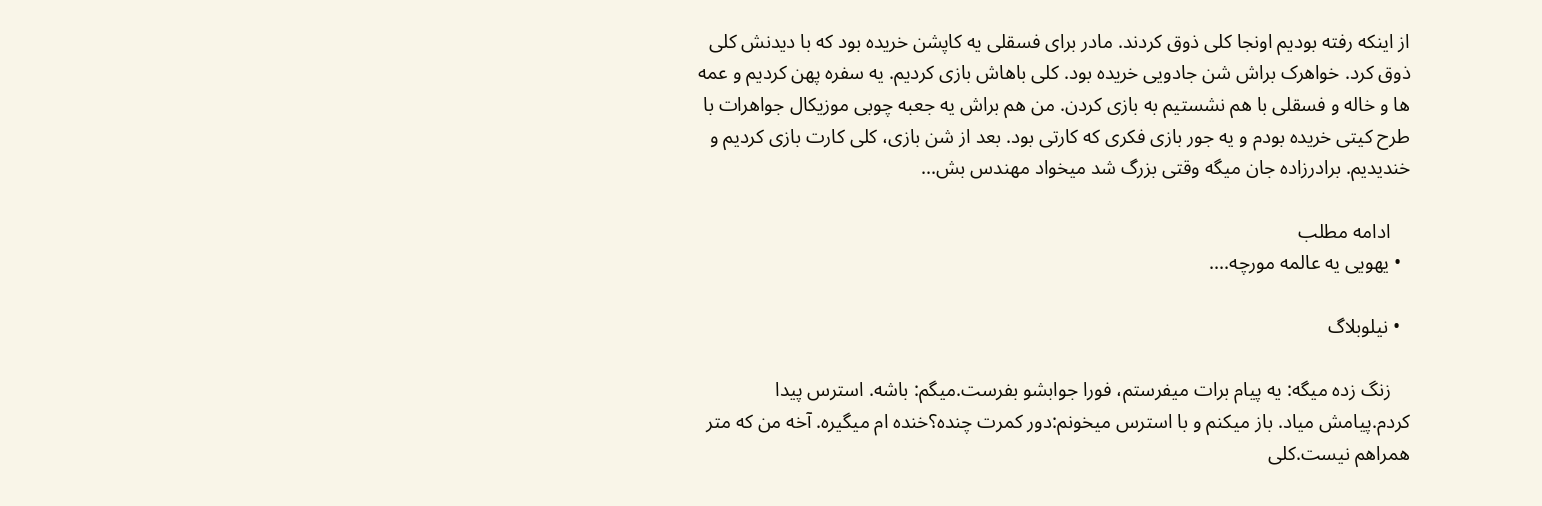از اینکه رفته بودیم اونجا کلی ذوق کردند. مادر برای فسقلی یه کاپشن خریده بود که با دیدنش کلی ذوق کرد. خواهرک براش شن جادویی خریده بود. کلی باهاش بازی کردیم. یه سفره پهن کردیم و عمه ها و خاله و فسقلی با هم نشستیم به بازی کردن. من هم براش یه جعبه چوبی موزیکال جواهرات با طرح کیتی خریده بودم و یه جور بازی فکری که کارتی بود. بعد از شن بازی، کلی کارت بازی کردیم و خندیدیم. برادرزاده جان میگه وقتی بزرگ شد میخواد مهندس بش...

    ادامه مطلب
  • یهویی یه عالمه مورچه....

  • نیلوبلاگ

    زنگ زده میگه: یه پیام برات میفرستم، فورا جوابشو بفرست.میگم: باشه. استرس پیدا کردم.پیامش میاد. باز میکنم و با استرس میخونم:دور کمرت چنده؟خنده ام میگیره. آخه من که متر همراهم نیست.کلی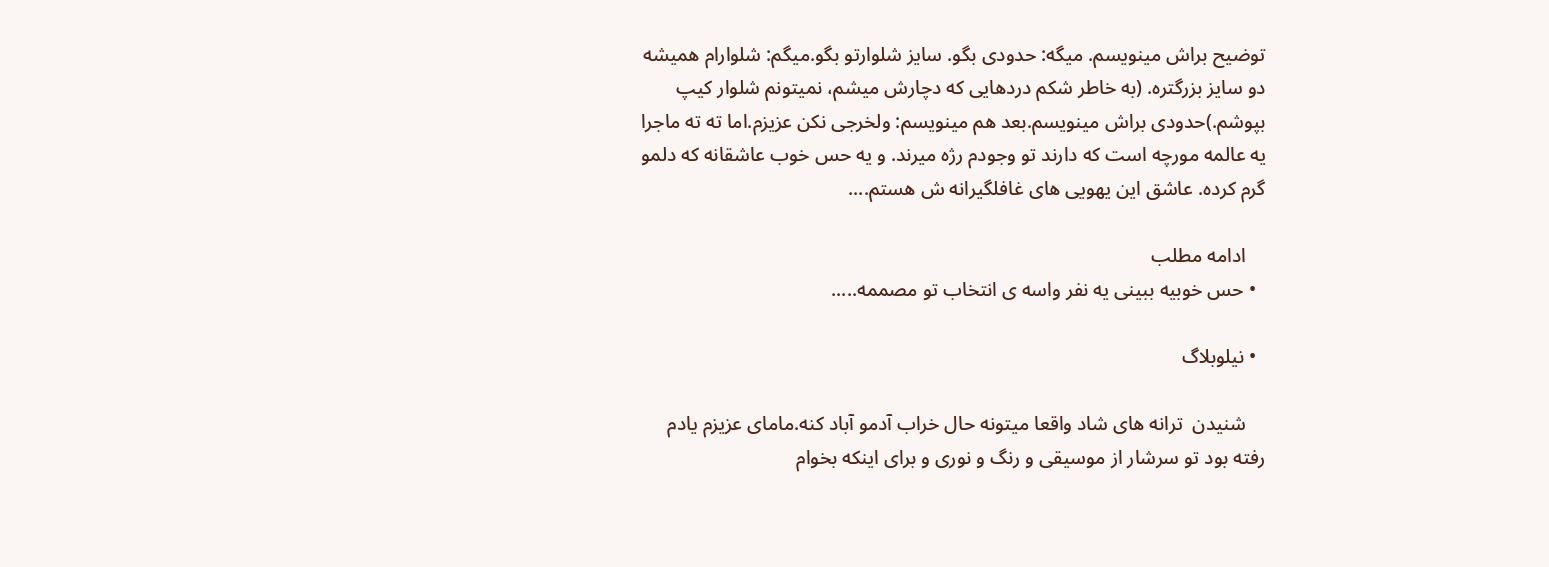توضیح براش مینویسم. میگه: حدودی بگو. سایز شلوارتو بگو.میگم: شلوارام همیشه دو سایز بزرگتره. (به خاطر شکم دردهایی که دچارش میشم، نمیتونم شلوار کیپ بپوشم.)حدودی براش مینویسم.بعد هم مینویسم: ولخرجی نکن عزیزم.اما ته ته ماجرا یه عالمه مورچه است که دارند تو وجودم رژه میرند. و یه حس خوب عاشقانه که دلمو گرم کرده. عاشق این یهویی های غافلگیرانه ش هستم....

    ادامه مطلب
  • حس خوبیه ببینی یه نفر واسه ی انتخاب تو مصممه.....

  • نیلوبلاگ

    شنیدن  ترانه های شاد واقعا میتونه حال خراب آدمو آباد کنه.مامای عزیزم یادم رفته بود تو سرشار از موسیقی و رنگ و نوری و برای اینکه بخوام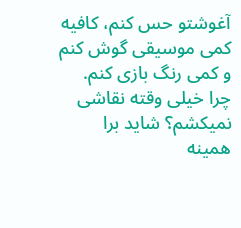آغوشتو حس کنم، کافیه کمی موسیقی گوش کنم و کمی رنگ بازی کنم. چرا خیلی وقته نقاشی نمیکشم؟ شاید برا همینه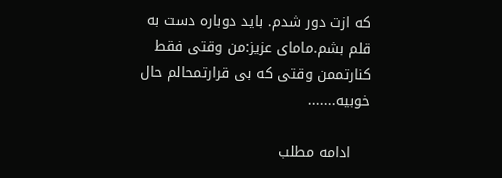که ازت دور شدم. باید دوباره دست به قلم بشم.مامای عزیز:من وقتی فقط کنارتممن وقتی که بی قرارتمحالم حال خوبیه.......

    ادامه مطلب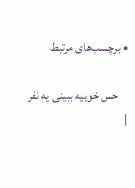• برچسب‌های مرتبط

    حس خوبیه ببینی یه نفر |